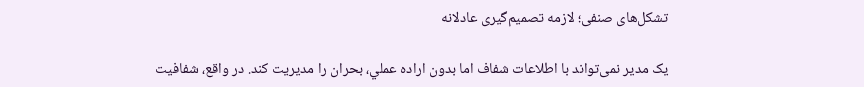تشکل‌های صنفی؛ لازمه تصمیم‌گیری عادلانه

یک مدیر نمی‌تواند با اطلاعات شفاف اما بدون اراده عملي، بحران را مدیریت کند. در واقع، شفافیت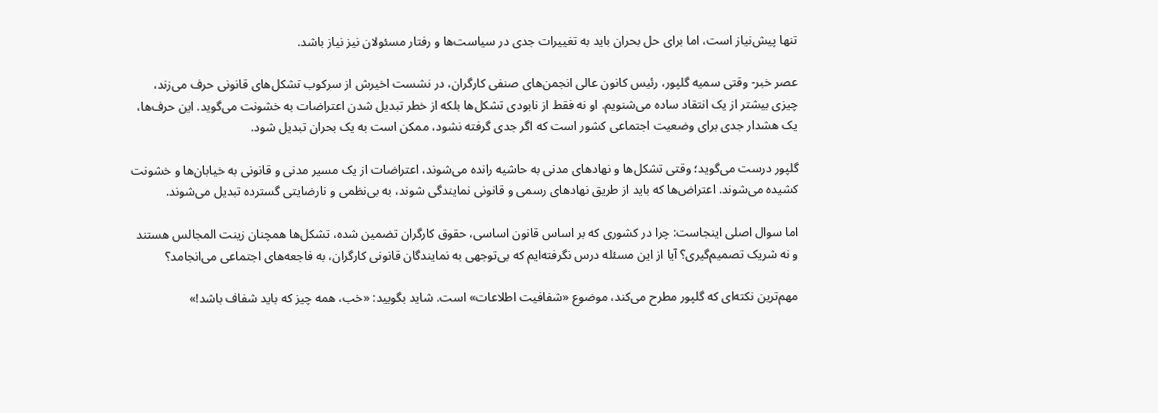تنها پیش‌نیاز است، اما برای حل بحران باید به تغییرات جدی در سیاست‌ها و رفتار مسئولان نیز نیاز باشد.

عصر خبر- وقتی سمیه گلپور، رئیس کانون عالی انجمن‌های صنفی کارگران، در نشست اخیرش از سرکوب تشکل‌های قانونی حرف می‌زند، چیزی بیشتر از یک انتقاد ساده می‌شنویم. او نه فقط از نابودی تشکل‌ها بلکه از خطر تبدیل شدن اعتراضات به خشونت می‌گوید. این حرف‌ها، یک هشدار جدی برای وضعیت اجتماعی کشور است که اگر جدی گرفته نشود، ممکن است به یک بحران تبدیل شود.

گلپور درست می‌گوید؛ وقتی تشکل‌ها و نهادهای مدنی به حاشیه رانده می‌شوند، اعتراضات از یک مسیر مدنی و قانونی به خیابان‌ها و خشونت کشیده می‌شوند. اعتراض‌ها که باید از طریق نهادهای رسمی و قانونی نمایندگی شوند، به بی‌نظمی و نارضایتی گسترده تبدیل می‌شوند.

اما سوال اصلی اینجاست: چرا در کشوری که بر اساس قانون اساسی، حقوق کارگران تضمین شده، تشکل‌ها همچنان زینت المجالس هستند و نه شریک تصمیم‌گیری؟ آیا از این مسئله درس نگرفته‌ایم که بی‌توجهی به نمایندگان قانونی کارگران، به فاجعه‌های اجتماعی می‌انجامد؟

مهم‌ترین نکته‌ای که گلپور مطرح می‌کند، موضوع «شفافیت اطلاعات» است. شاید بگویید: «خب، همه چیز که باید شفاف باشد!»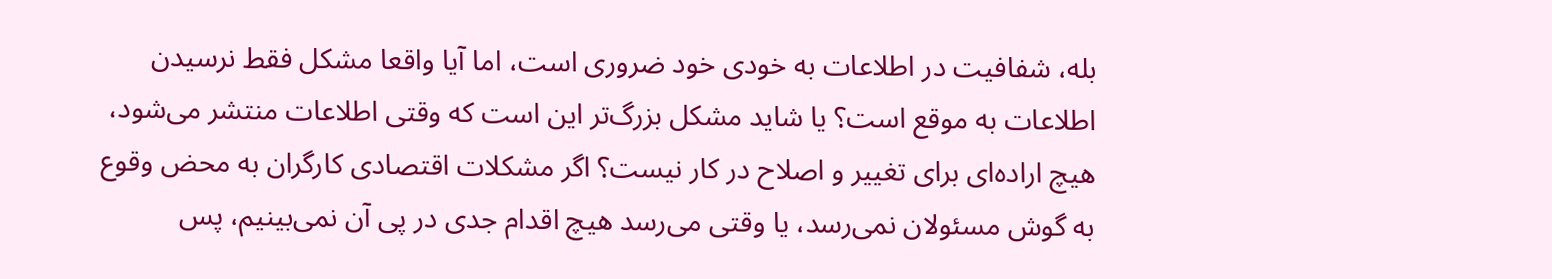بله، شفافیت در اطلاعات به خودی خود ضروری است، اما آیا واقعا مشکل فقط نرسیدن اطلاعات به موقع است؟ یا شاید مشکل بزرگ‌تر این است که وقتی اطلاعات منتشر می‌شود، هیچ اراده‌ای برای تغییر و اصلاح در کار نیست؟ اگر مشکلات اقتصادی کارگران به محض وقوع به گوش مسئولان نمی‌رسد، یا وقتی می‌رسد هیچ اقدام جدی در پی آن نمی‌بینیم، پس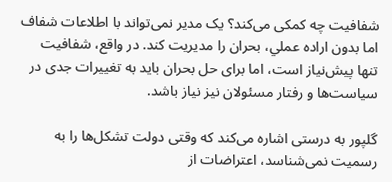شفافیت چه کمکی می‌کند؟ یک مدیر نمی‌تواند با اطلاعات شفاف اما بدون اراده عملي، بحران را مدیریت کند. در واقع، شفافیت تنها پیش‌نیاز است، اما برای حل بحران باید به تغییرات جدی در سیاست‌ها و رفتار مسئولان نیز نیاز باشد.

گلپور به درستی اشاره می‌کند که وقتی دولت تشکل‌ها را به رسمیت نمی‌شناسد، اعتراضات از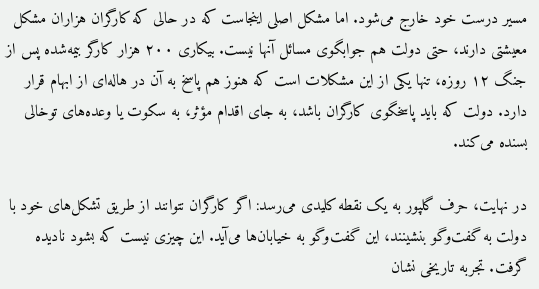مسير درست خود خارج می‌شود. اما مشکل اصلی اینجاست که در حالی که کارگران هزاران مشکل معیشتی دارند، حتی دولت هم جوابگوی مسائل آنها نیست. بیکاری ۲۰۰ هزار کارگر بیمه‌شده پس از جنگ ۱۲ روزه، تنها یکی از این مشکلات است که هنوز هم پاسخ به آن در هاله‌ای از ابهام قرار دارد. دولت که باید پاسخگوی کارگران باشد، به جای اقدام مؤثر، به سکوت یا وعده‌های توخالی بسنده می‌کند.

در نهایت، حرف گلپور به یک نقطه کلیدی می‌رسد: اگر کارگران نتوانند از طریق تشکل‌های خود با دولت به گفت‌وگو بنشینند، این گفت‌وگو به خیابان‌ها می‌آید. این چیزی نیست که بشود نادیده گرفت. تجربه تاریخی نشان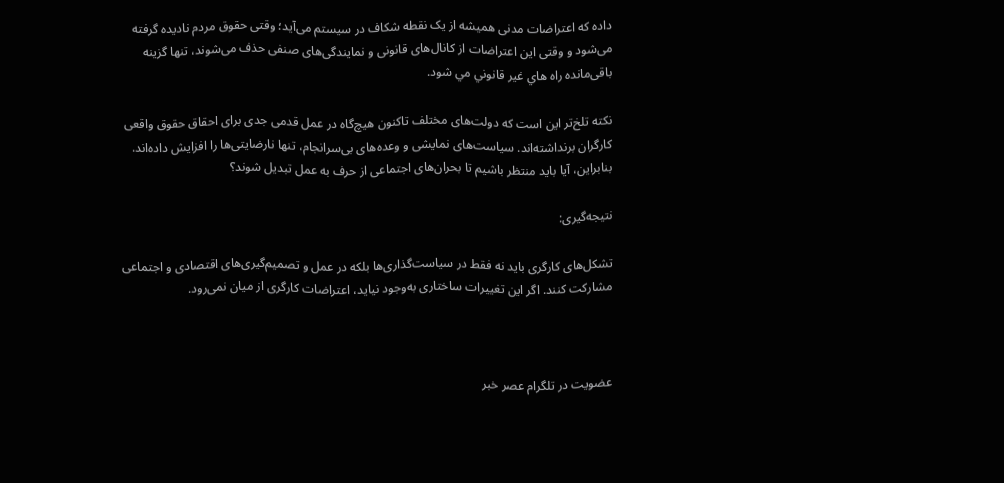داده که اعتراضات مدنی همیشه از یک نقطه شکاف در سیستم می‌آید؛ وقتی حقوق مردم نادیده گرفته می‌شود و وقتی این اعتراضات از کانال‌های قانونی و نمایندگی‌های صنفی حذف می‌شوند، تنها گزینه باقی‌مانده راه هاي غير قانوني مي شود.

نکته تلخ‌تر این است که دولت‌های مختلف تاکنون هیچ‌گاه در عمل قدمی جدی برای احقاق حقوق واقعی کارگران برنداشته‌اند. سیاست‌های نمایشی و وعده‌های بی‌سرانجام، تنها نارضایتی‌ها را افزایش داده‌اند. بنابراین، آیا باید منتظر باشیم تا بحران‌های اجتماعی از حرف به عمل تبدیل شوند؟

نتیجه‌گیری:

تشکل‌های کارگری باید نه فقط در سیاست‌گذاری‌ها بلکه در عمل و تصمیم‌گیری‌های اقتصادی و اجتماعی مشارکت کنند. اگر این تغییرات ساختاری به‌وجود نیاید، اعتراضات کارگری از میان نمی‌رود.



عضویت در تلگرام عصر خبر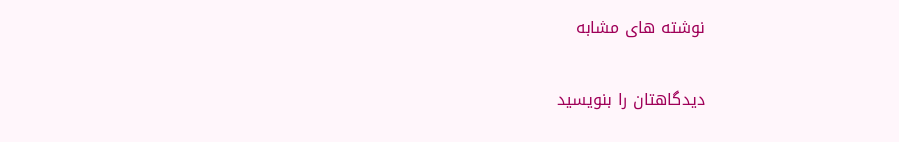نوشته های مشابه

دیدگاهتان را بنویسید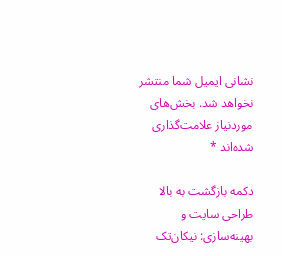نشانی ایمیل شما منتشر نخواهد شد. بخش‌های موردنیاز علامت‌گذاری شده‌اند *

دکمه بازگشت به بالا
طراحی سایت و بهینه‌سازی: نیکان‌تک